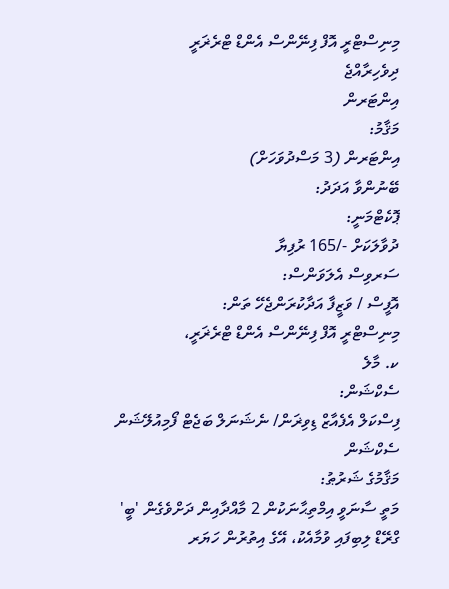މިނިސްޓްރީ އޮފް ފިނޭންސް އެންޑް ޓްރެޜަރީ
ދިވެހިރާއްޖެ
އިންޓަރން
މަޤާމު:
އިންޓަރން (3 މަސްދުވަހަށް)
ބޭނުންވާ އަދަދު:
ޕޮކެޓްމަނީ:
ދުވާލަކަށް -/165 ރުފިޔާ
ސަރވިސް އެލަވަންސް:
އޮފީސް / ވަޒީފާ އަދާކުރަންޖެހޭ ތަން:
މިނިސްޓްރީ އޮފް ފިނޭންސް އެންޑް ޓްރެޜަރީ،
ކ. މާލެ
ސެކްޝަން:
ފިސްކަލް އެފެއާޒް ޑިވިޜަން/ ނެޝަނަލް ބަޖެޓް ފޯމިއުލޭޝަން ސެކްޝަން
މަޤާމުގެ ޝަރުޠު:
މަތީ ސާނަވީ އިމްތިޙާނަކުން 2 މާއްދާއިން ދަށްވެގެން 'ބީ' ގްރޭޑް ލިބިފައި ވުމާއެކު، އޭގެ އިތުރުން ހަޔަރ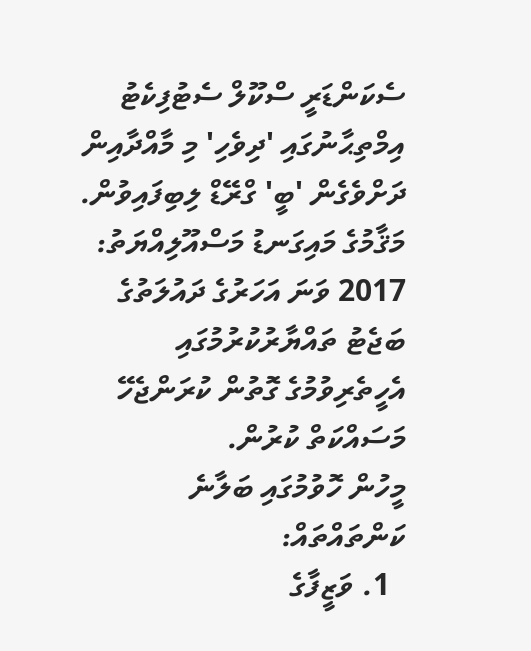ސެކަންޑަރީ ސްކޫލް ސެޓުފިކެޓު އިމްތިޙާނުގައި 'ދިވެހި' މި މާއްދާއިން ދަށްވެގެން 'ބީ' ގްރޭޑް ލިބިފައިވުން.
މަޤާމުގެ މައިގަނޑު މަސްއޫލިއްޔަތު:
2017 ވަނަ އަހަރުގެ ދައުލަތުގެ ބަޖެޓު ތައްޔާރުކުރުމުގައި އެހީތެރިވުމުގެ ގޮތުން ކުރަންޖެހޭ މަސައްކަތް ކުރުން.
މީހުން ހޮވުމުގައި ބަލާނެ ކަންތައްތައް:
  1. ވަޒީފާގެ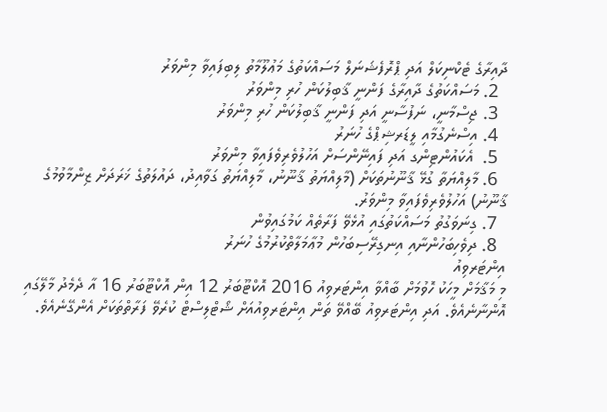ދާއިރާގެ ޓެކްނިކަލް އަދި ޕްރޮފެޝަނަލް މަސައްކަތުގެ މަޢުލޫމާތު ލިބިފައިވާ މިންވަރު
  2. މަސައްކަތުގެ ދާއިރާގެ ފަންނީ ޤާބިލުކަން ހުރި މިންވަރު
  3. ޖިސްމާނީ، ނަފުސާނީ އަދި ފަންނީ ޤާބިލުކަން ހުރި މިންވަރު
  4. އިސްނެގުމާއި ލީޑަރޝިޕްގެ ހުނަރު
  5.  އެކައުންޓިންގ އަދި ފައިނޭންސަށް އަހުލުވެރިވެފައިވާ މިންވަރު
  6. މާލިއްޔަތާ ގުޅޭ ޤާނޫނުތަކަށް (މާލިއްޔަތު ޤާނޫނު، މާލިއްޔަތު ގަވާއިދު، ދައުލަތުގެ ޚަރަދަށް ޒިންމާވުމުގެ ޤާނޫނު) އަހުލުވެރިވެފައިވާ މިންވަރު.
  7. ގިނަވަގުތު މަސައްކަތުގައި އުޅެވޭ ފަރާތެއް ކަމުގައިވުން
  8. ދިވެހިބަހުންނާއި އިނގިރޭސިބަހުން މުޢާމަލާތްކުރުމުގެ ހުނަރު
އިންޓަރވިއު
މި މަޤާމަށް މީހަކު ހޮވުމަށް ބާއްވާ އިންޓަރވިއު 2016 އޮކްޓޫބަރު 12 އިން އޮކްޓޫބަރު 16 އާ ދެމެދު މާލޭގައި އޮންނާނެއެވެ. އަދި އިންޓަރވިއު ބޭއްވޭ ތަން އިންޓަރވިއުއަށް ޝޯޓްލިސްޓް ކުރެވޭ ފަރާތްތަކަށް އެންގޭނެއެވެ.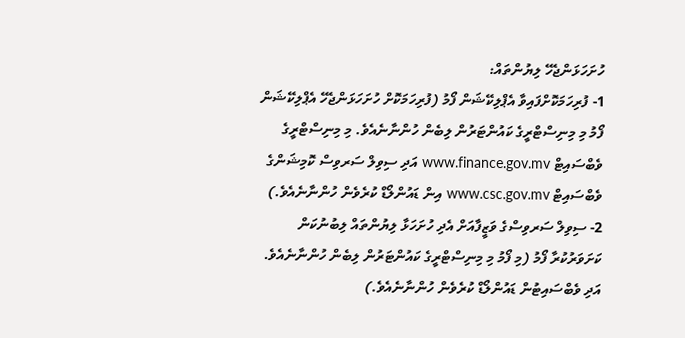ހުށަހަޅަންޖެހޭ ލިޔުންތައް:
1- ފުރިހަމަކޮށްފައިވާ އެޕްލިކޭޝަން ފޯމު (ފުރިހަމަކޮށް ހުށަހަޅަންޖެހޭ އެޕްލިކޭޝަން ފޯމު މި މިނިސްޓްރީގެ ކައުންޓަރުން ލިބެން ހުންނާނެއެވެ. މި މިނިސްޓްރީގެ ވެބްސައިޓް www.finance.gov.mv އަދި ސިވިލް ސަރވިސް ކޮމިޝަންގެ ވެބްސައިޓް www.csc.gov.mv އިން ޑައުންލޯޑް ކުރެވެން ހުންނާނެއެވެ.)
2- ސިވިލް ސަރވިސްގެ ވަޒީފާއަށް އެދި ހުށަހަޅާ ލިޔުންތައް ލިބުނުކަން ކަށަވަރުކުރާ ފޯމު (މި ފޯމު މި މިނިސްޓްރީގެ ކައުންޓަރުން ލިބެން ހުންނާނެއެވެ. އަދި ވެބްސައިޓުން ޑައުންލޯޑް ކުރެވެން ހުންނާނެއެވެ.)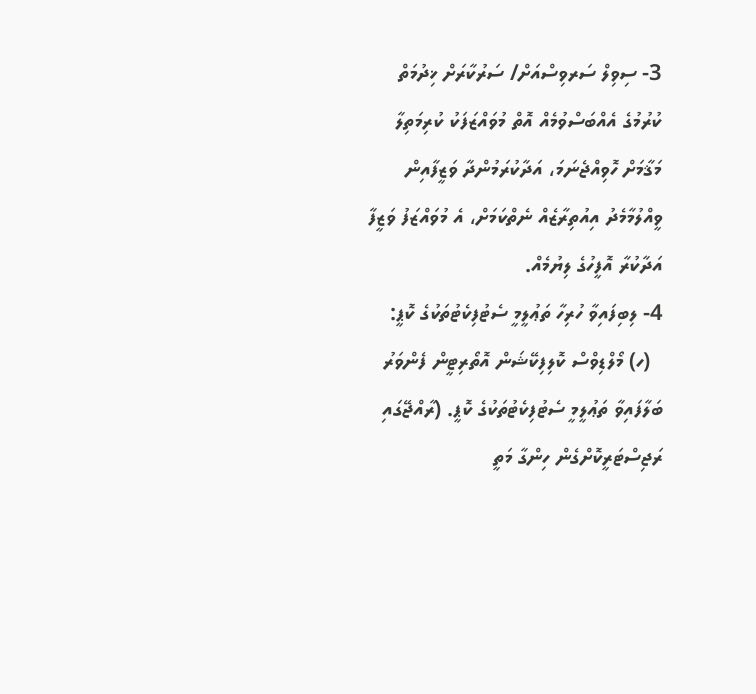3- ސިވިލް ސަރވިސްއަށް/ ސަރުކާރަށް ޚިދުމަތް ކުރުމުގެ އެއްބަސްވުމެއް އޮތް މުވައްޒަފަކު ކުރިމަތިލާ މަޤާމަށް ހޮވިއްޖެނަމަ، އަދާކުރަމުންދާ ވަޒީފާއިން ވީއްލުމާމެދު އިއުތިރާޒެއް ނެތްކަމަށް، އެ މުވައްޒަފު ވަޒީފާ އަދާކުރާ އޮފީހުގެ ލިޔުމެއް.
4- ލިބިފައިވާ ހުރިހާ ތަޢުލީމީ ސެޓުފިކެޓުތަކުގެ ކޮޕީ:
  (ހ) މޯލްޑިވްސް ކޮލިފިކޭޝަން އޮތޯރިޓީން ފެންވަރު ބަލާފައިވާ ތަޢުލީމީ ސެޓުފިކެޓުތަކުގެ ކޮޕީ. (ރާއްޖޭގައި ރަޖިސްޓަރީކޮށްގެން ހިންގާ މަތީ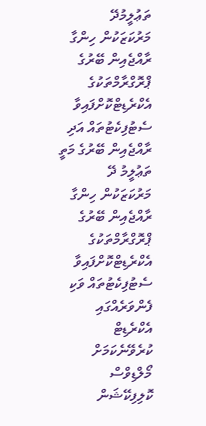ތަޢުލީމުދޭ މަރުކަޒަކުން ހިންގާ ރާއްޖެއިން ބޭރުގެ ޕްރޮގްރާމްތަކުގެ އެކްރެޑިޓްކޮށްފައިވާ ސެޓުފިކެޓުތައް އަދި ރާއްޖެއިން ބޭރުގެ މަތީ ތަޢުލީމު ދޭ މަރުކަޒަކުން ހިންގާ ރާއްޖެއިން ބޭރުގެ ޕްރޮގްރާމްތަކުގެ އެކްރެޑިޓްކޮށްފައިވާ ސެޓުފިކެޓުތައް ވަކި ފެންވަރެއްގައި އެކްރެޑިޓް ކުރެވޭނެކަމަށް މޯލްޑިވްސް ކޮލިފިކޭޝަން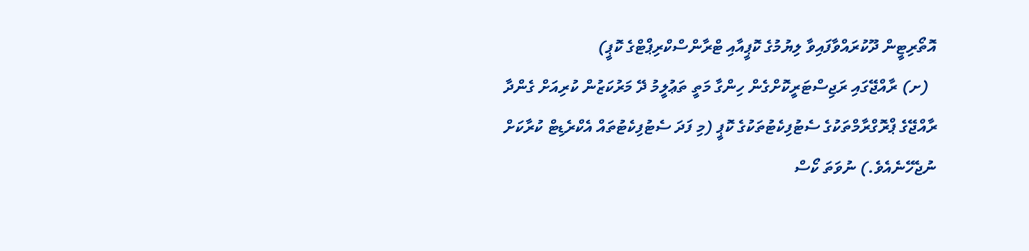އޮތޯރިޓީން ދޫކުރައްވާފައިވާ ލިޔުމުގެ ކޮޕީއާއި ޓްރާންސްކްރިޕްޓްގެ ކޮޕީ)
  (ށ) ރާއްޖޭގައި ރަޖިސްޓަރީކޮށްގެން ހިންގާ މަތީ ތަޢުލީމު ދޭ މަރުކަޒުން ކުރިއަށް ގެންދާ ރާއްޖޭގެ ޕްރޮގްރާމްތަކުގެ ސެޓުފިކެޓުތަކުގެ ކޮޕީ (މި ފަދަ ސެޓުފިކެޓުތައް އެކްރެޑިޓް ކުރާކަށް ނުޖެހޭނެއެވެ.) ނުވަތަ ކޯސް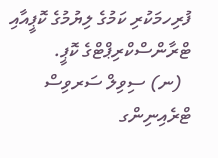ފުރިހމަކުރި ކަމުގެ ލިޔުމުގެ ކޮޕީއާއި ޓްރާންސްކްރިޕްޓްގެ ކޮޕީ.
  (ނ) ސިވިލް ސަރވިސް ޓްރެއިނިންގ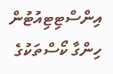އިންސްޓިޓިއުޓުން ހިންގާ ކޯސްތަކުގެ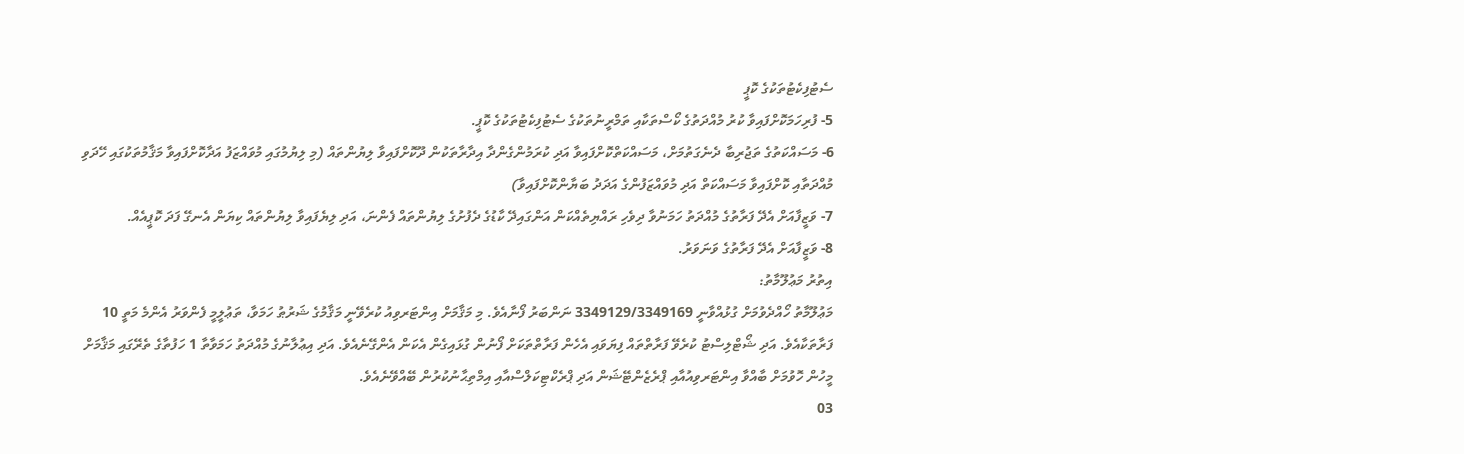ސެޓުފިކެޓުތަކުގެ ކޮޕީ
5- ފުރިހަމަކޮށްފައިވާ ކުރު މުއްދަތުގެ ކޯސްތަކާއި ތަމްރީނުތަކުގެ ސެޓުފިކެޓުތަކުގެ ކޮޕީ.
6- މަސައްކަތުގެ ތަޖުރިބާ ދެނެގަތުމަށް، މަސައްކަތްކޮށްފައިވާ އަދި ކުރަމުންގެންދާ އިދާރާތަކުން ދޫކޮށްފައިވާ ލިޔުންތައް (މި ލިޔުމުގައި މުވައްޒަފު އަދާކޮށްފައިވާ މަޤާމުތަކުގައި ހޭދަވި މުއްދަތާއި ކޮށްފައިވާ މަސައްކަތް އަދި މުވައްޒަފުންގެ އަދަދު ބަޔާންކޮށްފައިވާ)
7- ވަޒީފާއަށް އެދޭ ފަރާތުގެ މުއްދަތު ހަމަނުވާ ދިވެހި ރައްޔިތެއްކަން އަންގައިދޭ ކާޑުގެ ދެފުށުގެ ލިޔުންތައް ފެންނަ، އަދި ލިޔެފައިވާ ލިޔުންތައް ކިޔަން އެނގޭ ފަދަ ކޮޕީއެއް.
8- ވަޒީފާއަށް އެދޭ ފަރާތުގެ ވަނަވަރު.
އިތުރު މަޢުލޫމާތު:
މަޢުލޫމާތު ހޯއްދެވުމަށް ގުޅުއްވާނީ 3349129/3349169 ނަންބަރު ފޯނާއެވެ. މި މަޤާމަށް އިންޓަރވިއު ކުރެވޭނީ މަޤާމުގެ ޝަރުޠު ހަމަވާ، ތަޢުލީމީ ފެންވަރު އެންމެ މަތީ 10 ފަރާތަކާއެވެ. އަދި ޝޯޓްލިސްޓު ކުރެވޭ ފަރާތްތައް ފިޔަވައި އެހެން ފަރާތްތަކަށް ފޯނުން ގުޅައިގެން އެކަން އެންގޭނެއެވެ. އަދި އިޢުލާނުގެ މުއްދަތު ހަމަވާތާ 1 ހަފުތާގެ ތެރޭގައި މަޤާމަށް މީހުން ހޮވުމަށް ބާއްވާ އިންޓަރވިއުއާއި ޕްރެޒެންޓޭޝަން އަދި ޕްރެކްޓިކަލްސްއާއި އިމްތިޙާނުކުރުން ބޭއްވޭނެއެވެ.
03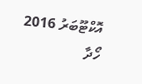އޮކްޓޫބަރު 2016
ހޯދާ